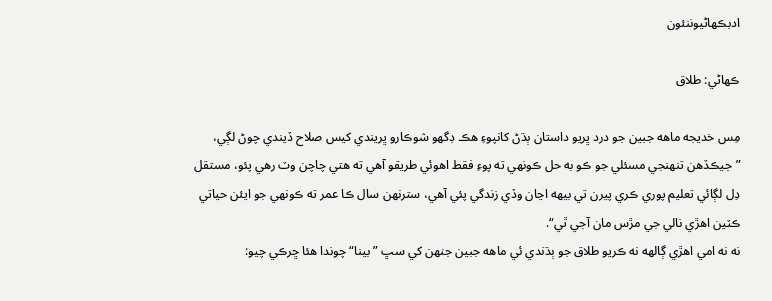ادبڪهاڻيوننئون

ڪهاڻي: طلاق

مِس خديجه ماهه جبين جو درد ڀريو داستان ٻڌڻ کانپوءِ هڪ ڊگهو شوڪارو ڀريندي کيس صلاح ڏيندي چوڻ لڳي،
”جيڪڏهن تنهنجي مسئلي جو ڪو به حل ڪونهي ته پوءِ فقط اهوئي طريقو آهي ته هتي چاچن وٽ رهي پئو، مستقل دِل لڳائي تعليم پوري ڪري پيرن تي بيهه اڃان وڏي زندگي پئي آهي، سترنهن سال ڪا عمر ته ڪونهي جو ايئن حياتي ڪٽين اهڙي نالي جي مڙس مان آجي ٿي“.
نه نه امي اهڙي ڳالهه نه ڪريو طلاق جو ٻڌندي ئي ماهه جبين جنهن کي سڀ ”بينا“ چوندا هئا ڇرڪي چيو: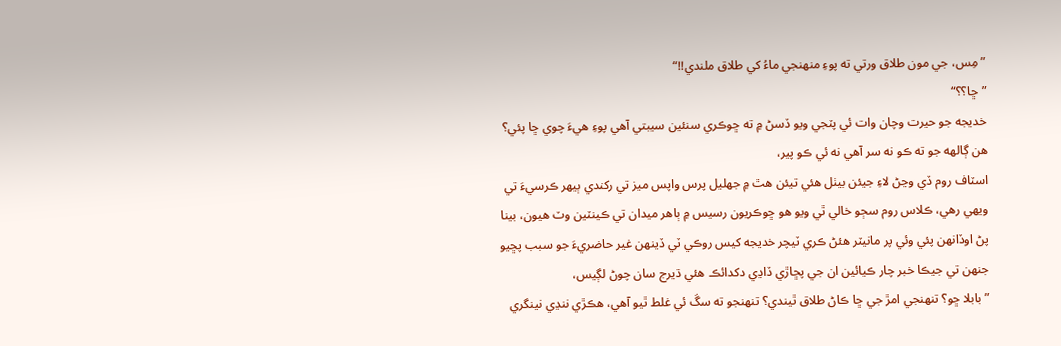”مِس، جي مون طلاق ورتي ته پوءِ منهنجي ماءُ کي طلاق ملندي!!“
”ڇا؟؟“
خديجه جو حيرت وچان وات ئي پٽجي ويو ڏسڻ ۾ ته ڇوڪري سنئين سيبتي آهي پوءِ هيءَ چوي ڇا پئي؟ هن ڳالهه جو ته ڪو نه سر آهي نه ئي ڪو پير،
اسٽاف روم ڏي وڃڻ لاءِ جيئن بيٺل هئي تيئن هٿ ۾ جهليل پرس واپس ميز تي رکندي ٻيهر ڪرسيءَ تي ويهي رهي، ڪلاس روم سڄو خالي ٿي ويو هو ڇوڪريون رسيس ۾ ٻاهر ميدان تي ڪينٽين وٽ هيون، بينا پڻ اوڏانهن پئي وئي پر مانيٽر هئڻ ڪري ٽيچر خديجه کيس روڪي ٽي ڏينهن غير حاضريءَ جو سبب پڇيو جنهن تي جيڪا خبر چار ڪيائين ان جي پڇاڙي ڏاڍي دکدائڪ هئي ڌيرج سان چوڻ لڳيس،
”بابلا ڇو؟ تنهنجي امڙ جي ڇا ڪاڻ طلاق ٿيندي؟ تنهنجو ته سڱ ئي غلط ٿيو آهي، هڪڙي ننڍي نينگري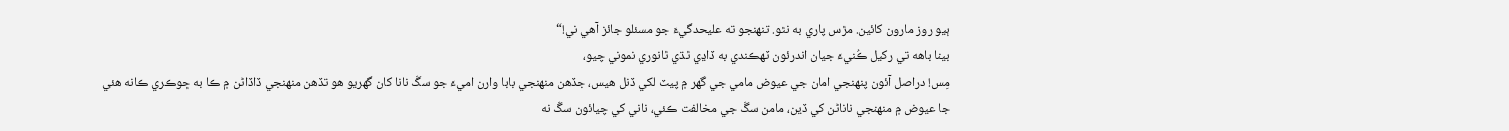ٻيو روز مارون کائين. مڙس پاري به نٿو. تنهنجو ته عليحدگيءَ جو مسئلو جائز آهي ني!“
بينا باهه تي رکيل ڪُنيءَ جيان اندرئون ٽهڪندي به ڏاڍي ٿڌي ٿانوري نموني چيو،
مِس! دراصل آئون پنهنجي امان جي عيوض مامي جي گهر ۾ پيٽ لکي ڏنل هيس، جڏهن منهنجي بابا وارن اميءَ جو سڱ نانا کان گهريو هو تڏهن منهنجي ڏاڏاڻن ۾ ڪا به ڇوڪري ڪانه هئي جا عيوض ۾ منهنجي ناناڻن کي ڏين، مامن سڱ جي مخالفت ڪئي، ناني کي چيائون سڱ نه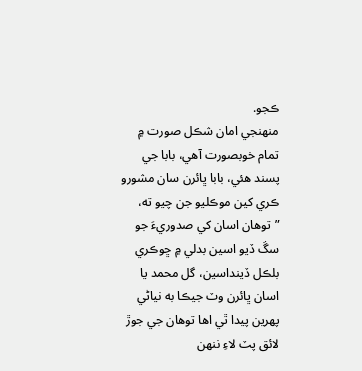ڪجو.
منهنجي امان شڪل صورت ۾ تمام خوبصورت آهي، بابا جي پسند هئي، بابا ڀائرن سان مشورو ڪري کين موڪليو جن چيو ته، ”توهان اسان کي صدوريءَ جو سڱ ڏيو اسين بدلي ۾ ڇوڪري بلڪل ڏينداسين، گل محمد يا اسان ڀائرن وٽ جيڪا به نياڻي پهرين پيدا ٿي اها توهان جي جوڙ لائق پٽ لاءِ ننهن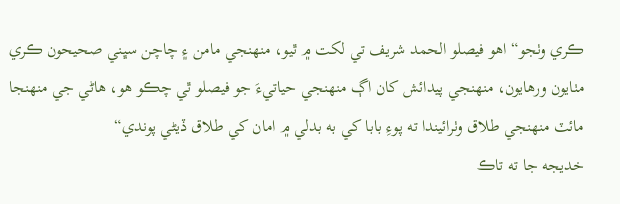ڪري وٺجو“ اهو فيصلو الحمد شريف تي لکت ۾ ٿيو، منهنجي مامن ۽ چاچن سڀني صحيحون ڪري مٺايون ورهايون، منهنجي پيدائش کان اڳ منهنجي حياتيءَ جو فيصلو ٿي چڪو هو، هاڻي جي منهنجا مائٽ منهنجي طلاق وٺرائيندا ته پوءِ بابا کي به بدلي ۾ امان کي طلاق ڏيڻي پوندي“
خديجه جا ته تاڪ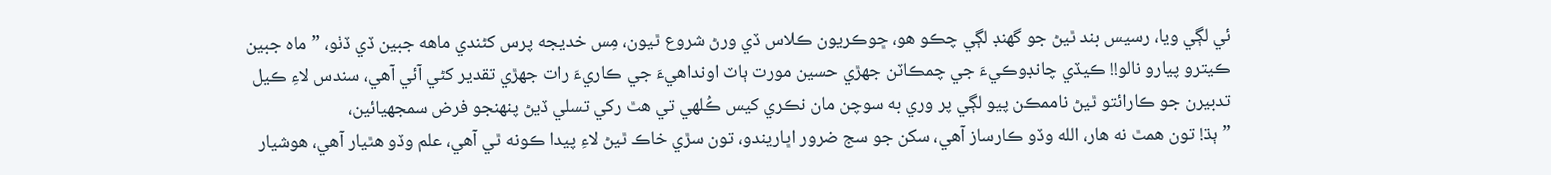ئي لڳي ويا، رسيس بند ٿيڻ جو گهنڊ لڳي چڪو هو، ڇوڪريون ڪلاس ڏي ورڻ شروع ٿيون، مِس خديجه پرس کڻندي ماهه جبين ڏي ڏٺو، ”ماه جبين ڪيترو پيارو نالو!! ڪيڏي چانڊوڪيءَ جي چمڪاٽن جهڙي حسين مورت ٻاٽ اونداهيءَ جي ڪاريءَ رات جهڙي تقدير کڻي آئي آهي، سندس لاءِ ڪيل تدبيرن جو ڪارائتو ٿيڻ ناممڪن پيو لڳي پر وري به سوچن مان نڪري کيس ڪُلهي تي هٿ رکي تسلي ڏيڻ پنهنجو فرض سمجهيائين،
”ٻڌ! تون همٿ نه هار، الله وڏو ڪارساز آهي، سکن جو سج ضرور اڀاريندو، تون سڙي خاڪ ٿيڻ لاءِ پيدا ڪونه ٿي آهي، علم وڏو هٿيار آهي، هوشيار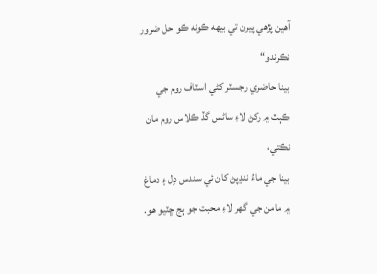آهين پڙهي پيرن تي بيهه ڪونه ڪو حل ضرور نڪرندو“
بينا حاضري رجسٽر کڻي اسٽاف روم جي ڪٻٽ ۾ رکڻ لاءِ ساڻس گڏ ڪلاس روم مان نڪتي،
بينا جي ماءُ ننڍپڻ کان ئي سندس دِل ۽ دماغ ۾ مامن جي گهر لاءِ محبت جو ٻج ڇٽيو هو.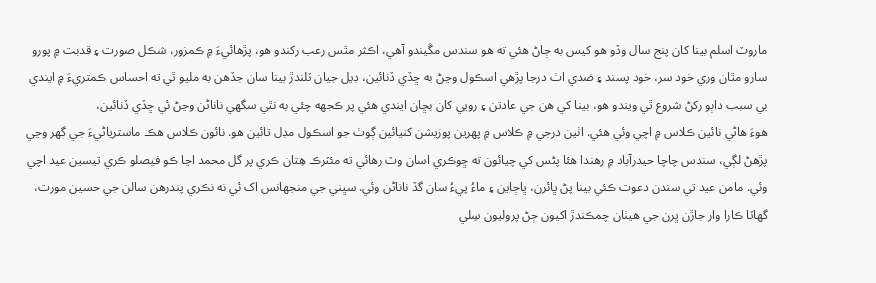ماروٽ اسلم بينا کان پنج سال وڏو هو کيس به ڄاڻ هئي ته هو سندس مڱيندو آهي، اڪثر مٿس رعب رکندو هو، پڙهائيءَ ۾ ڪمزور، شڪل صورت ۽ قدبت ۾ پورو سارو مٿان وري خود سر، خود پسند ۽ ضدي اٺ درجا پڙهي اسڪول وڃڻ به ڇڏي ڏنائين، ڊيل جيان ٽلندڙ بينا سان جڏهن به مليو ٿي ته احساس ڪمتريءَ ۾ ايندي بي سبب داٻو رکڻ شروع ٿي ويندو هو، بينا کي هن جي عادتن ۽ رويي کان بڇان ايندي هئي پر ڪجهه چئي به نٿي سگهي ناناڻن وڃڻ ئي ڇڏي ڏنائين،
هوءَ هاڻي نائين ڪلاس ۾ اچي وئي هئي. اٺين درجي ۾ ڪلاس ۾ پهرين پوزيشن کنيائين ڳوٺ جو اسڪول مڊل تائين هو. نائون ڪلاس هڪ ماسترياڻيءَ جي گهر وڃي پڙهڻ لڳي، سندس چاچا حيدرآباد ۾ رهندا هئا پڻس کي چيائون ته ڇوڪري اسان وٽ رهائي ته مئٽرڪ هِتان ڪري پر گل محمد اڃا ڪو فيصلو ڪري تيسين عيد اچي وئي. مامن عيد تي سندن دعوت ڪئي بينا پڻ ڀائرن، ڀاڄاين ۽ ماءُ پيءُ سان گڏ ناناڻن وئي. سڀني جي منجهانس اک ئي نه نڪري پندرهن سالن جي حسين مورت، گهاٽا ڪارا وار جاڙن ڀرن جي هيٺان چمڪندڙ اکيون ڄڻ پروليون سِلي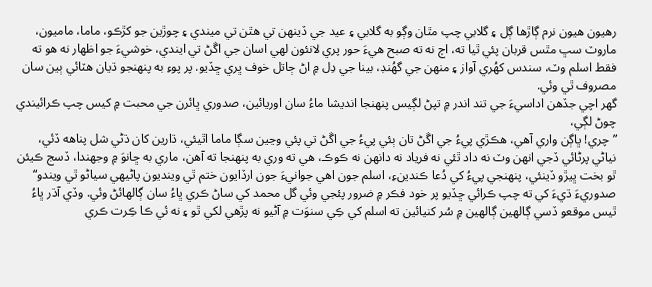رهيون هيون نرم ڳاڙها ڳل ۽ گلابي چپ مٿان وڳو به گلابي ۽ عيد جي ڏينهن تي هٿن تي ميندي ۽ چوڙين جو کڙڪو، ماما، ماميون، ماروٽ سڀ مٿس قربان پئي ٿيا ته، اڄ نه ته صبح هيءَ حور پري لانئون لهي اسان جي اڱڻ تي ايندي، خوشيءَ جو اظهار نه هو ته فقط اسلم وٽ، سندس کهُري آواز ۽ منهن جي گهُنڊ، بينا جي دِل ۾ اڻ ڄاتل خوف ڀري ڇڏيو. پر پوءِ به پنهنجو ڌيان هٽائي ٻين سان مصروف ٿي وئي.
گهر اچي جڏهن اداسيءَ جي تند اندر ۾ تپڻ لڳيس پنهنجا انديشا ماءُ سان اوريائين، صدوري ڀائرن جي محبت ۾ کيس چپ ڪرائيندي چوڻ لڳي،
”چري! ڀاڳن واري آهي، هڪڙي پيءُ جي اڱڻ تان ٻئي پيءُ جي اڱڻ تي پئي وڃين سڳا ماما اٿيئي، ڌارين کان ڌڻي شل پناهه ڏئي، نياڻي پرڻائي ڏجي انهن وٽ نه داد ٿئي نه فرياد نه دانهن نه ڪوڪ، هي ته وري به پنهنجا ته آهن، ماري به ڇانوَ ۾ وجهندا، ڏسج ڪيئن ٿو بخت ڀيڙو ڏينئي، پنهنجي پيءُ کي دُعا ڪندينءِ، اسلم جون اهي جوانيءَ جون ارڏايون ختم ٿي وينديون پاڻيهي سياڻو ٿي ويندو“ صدوريءَ ڌيءَ کي ته چپ ڪرائي ڇڏيو پر خود فڪر ۾ ضرور پئجي وئي گل محمد کي ساڻ ڪري ڀاءُ سان ڳالهائڻ وئي. وڏي آڌر ڀاءُ ٿيس موقعو ڏسي ڳالهين ڳالهين ۾ سُر کنيائين ته اسلم کي ڪِي سنوَت ۾ آڻيو نه پڙهي لکي ٿو ۽ نه ئي ڪا ڪِرت ڪري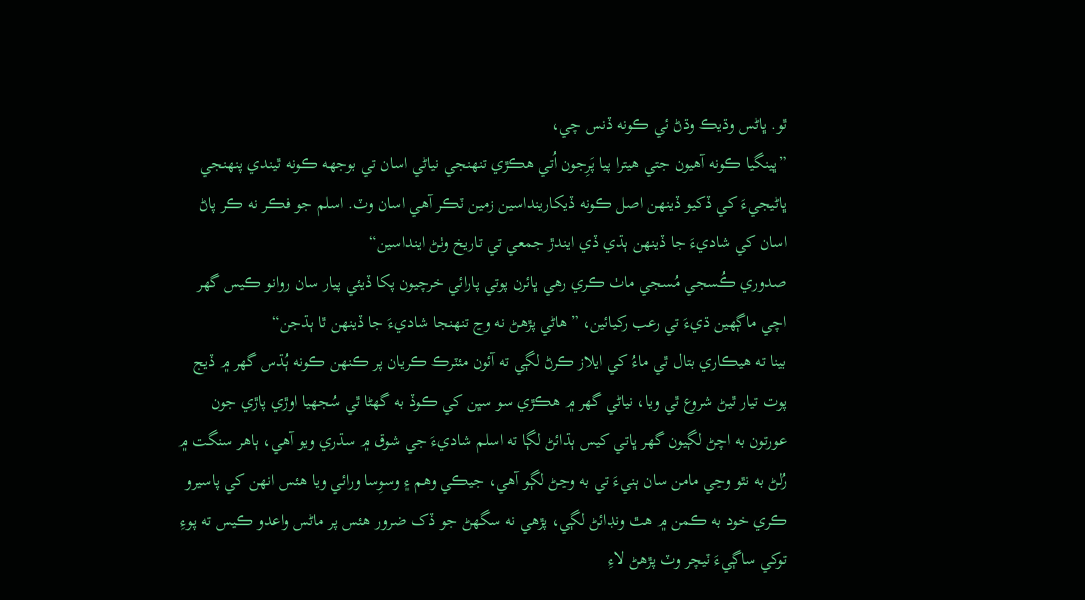ٿو. ڀاڻس وڌيڪ وڌڻ ئي ڪونه ڏنس چي،
”ڀينگيا ڪونه آهيون جتي هيترا پيا پَرِجون اُتي هڪڙي تنهنجي نياڻي اسان تي بوجهه ڪونه ٿيندي پنهنجي ڀاڻيجيءَ کي ڏکيو ڏينهن اصل ڪونه ڏيکارينداسين زمين ٽڪر آهي اسان وٽ. اسلم جو فڪر نه ڪر پاڻ اسان کي شاديءَ جا ڏينهن ٻڌي ڏي ايندڙ جمعي تي تاريخ وٺڻ اينداسين“
صدوري ڪُسجي مُسجي ماٺ ڪري رهي ڀائرن پوتي پارائي خرچيون پکا ڏيئي پيار سان روانو ڪيس گهر اچي ماڳهين ڌيءَ تي رعب رکيائين، ”هاڻي پڙهڻ نه وڃ تنهنجا شاديءَ جا ڏينهن ٿا ٻڌجن“
بينا ته هيڪاري بتال ٿي ماءُ کي ايلاز ڪرڻ لڳي ته آئون مئٽرڪ ڪريان پر ڪنهن ڪونه ٻُڌس گهر ۾ ڏيج پوت تيار ٿيڻ شروع ٿي ويا، نياڻي گهر ۾ هڪڙي سو سڀن کي ڪوڏ به گهڻا ٿي سُجهيا اوڙي پاڙي جون عورتون به اچڻ لڳيون گهر ڀاتي کيس ٻڌائڻ لڳا ته اسلم شاديءَ جي شوق ۾ سڌري ويو آهي، ٻاهر سنگت ۾ رُلڻ به نٿو وڃي مامن سان ٻنيءَ تي به وڃڻ لڳو آهي، جيڪي وهم ۽ وسوِسا ورائي ويا هئس انهن کي پاسيرو ڪري خود به ڪمن ۾ هٿ ونڊائڻ لڳي، پڙهي نه سگهڻ جو ڏک ضرور هئس پر ماڻس واعدو ڪيس ته پوءِ توکي ساڳيءَ ٽيچر وٽ پڙهڻ لاءِ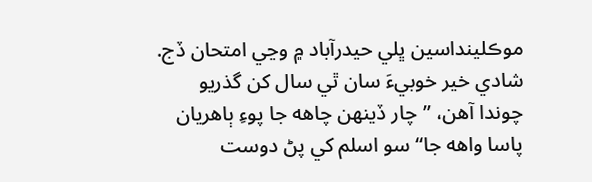موڪلينداسين ڀلي حيدرآباد ۾ وڃي امتحان ڏج.
شادي خير خوبيءَ سان ٿي سال کن گذريو چوندا آهن، ”چار ڏينهن چاهه جا پوءِ ٻاهريان پاسا واهه جا“ سو اسلم کي پڻ دوست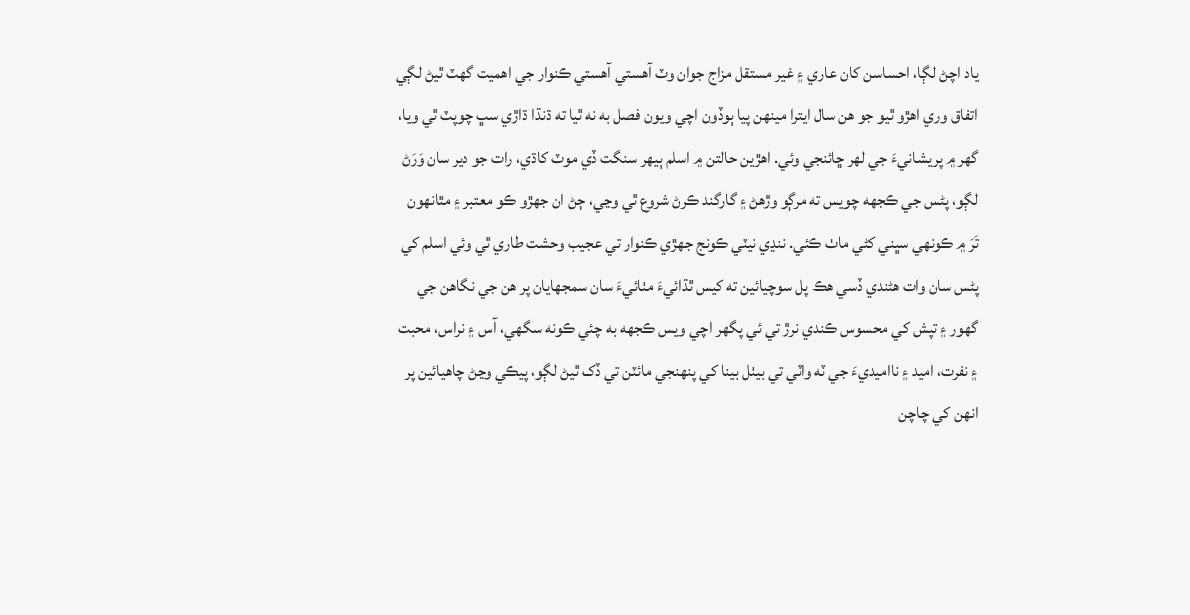ياد اچڻ لڳا، احساسن کان عاري ۽ غير مستقل مزاج جوان وٽ آهستي آهستي ڪنوار جي اهميت گهٽ ٿيڻ لڳي اتفاق وري اهڙو ٿيو جو هن سال ايترا مينهن پيا ٻوڏون اچي ويون فصل به نه ٿيا ته ڌنڌا ڌاڙي سڀ چوپٽ ٿي ويا، گهر ۾ پريشانيءَ جي لهر ڇائنجي وئي. اهڙين حالتن ۾ اسلم ٻيهر سنگت ڏي موٽ کاڌي، رات جو دير سان وَرَڻ لڳو، پڻس جي ڪجهه چويس ته مرڳو وڙهڻ ۽ گارگند ڪرڻ شروع ٿي وڃي، ڄڻ ان جهڙو ڪو معتبر ۽ مٿانهون تَرَ ۾ ڪونهي سڀني کڻي ماٺ ڪئي. ننڍي نيٽي ڪونج جهڙي ڪنوار تي عجيب وحشت طاري ٿي وئي اسلم کي پڻس سان وات هڻندي ڏسي هڪ پل سوچيائين ته کيس ٿڌائيءَ مٺائيءَ سان سمجهايان پر هن جي نگاهن جي گهور ۽ تپش کي محسوس ڪندي نرڙ تي ئي پگهر اچي ويس ڪجهه به چئي ڪونه سگهي، آس ۽ نراس، محبت ۽ نفرت، اميد ۽ نااميديءَ جي ٽه واٽي تي بيٺل بينا کي پنهنجي مائٽن تي ڏک ٿيڻ لڳو، پيڪي وڃڻ چاهيائين پر انهن کي چاچن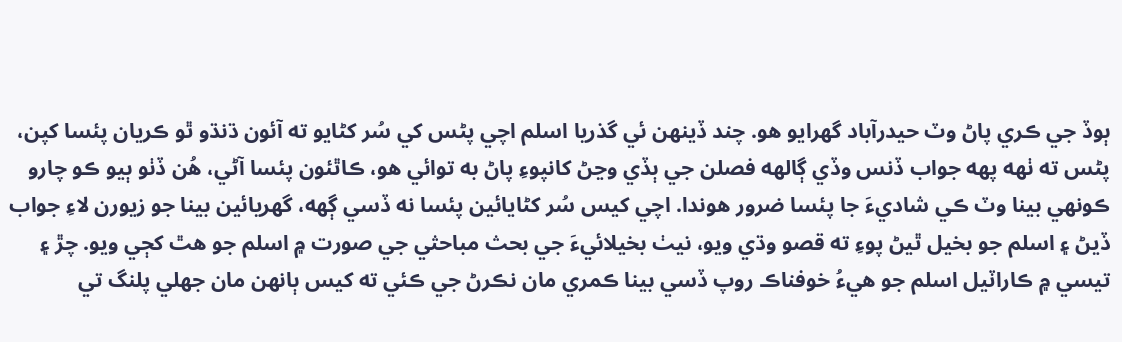ٻوڏ جي ڪري پاڻ وٽ حيدرآباد گهرايو هو. چند ڏينهن ئي گذريا اسلم اچي پڻس کي سُر کڻايو ته آئون ڌنڌو ٿو ڪريان پئسا کپن، پڻس ته ٺهه پهه جواب ڏنس وڏي ڳالهه فصلن جي ٻڏي وڃڻ کانپوءِ پاڻ به توائي هو، ڪاٿئون پئسا آڻي، هُن ڏٺو ٻيو ڪو چارو ڪونهي بينا وٽ ڪي شاديءَ جا پئسا ضرور هوندا. اچي کيس سُر کڻايائين پئسا نه ڏسي ڳهه، گهريائين بينا جو زيورن لاءِ جواب ڏيڻ ۽ اسلم جو بخيل ٿيڻ پوءِ ته قصو وڌي ويو، نيٺ بخيلائيءَ جي بحث مباحثي جي صورت ۾ اسلم جو هٿ کڄي ويو. چڙ ۽ تيسي ۾ ڪاراٽيل اسلم جو هيءُ خوفناڪ روپ ڏسي بينا ڪمري مان نڪرڻ جي ڪئي ته کيس ٻانهن مان جهلي پلنگ تي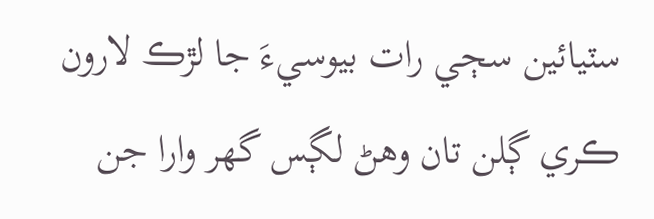سٽيائين سڄي رات بيوسيءَ جا لڙڪ لارون ڪري ڳلن تان وهڻ لڳس گهر وارا جن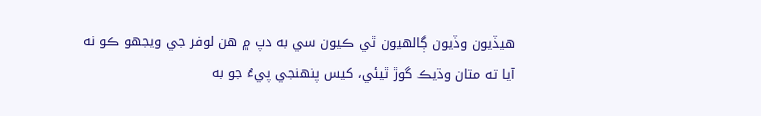هيڏيون وڏيون ڳالهيون ٿي ڪيون سي به دپ ۾ هن لوفر جي ويجهو ڪو نه آيا ته متان وڌيڪ گوڙ ٿيئي، کيس پنهنجي پيءُ جو به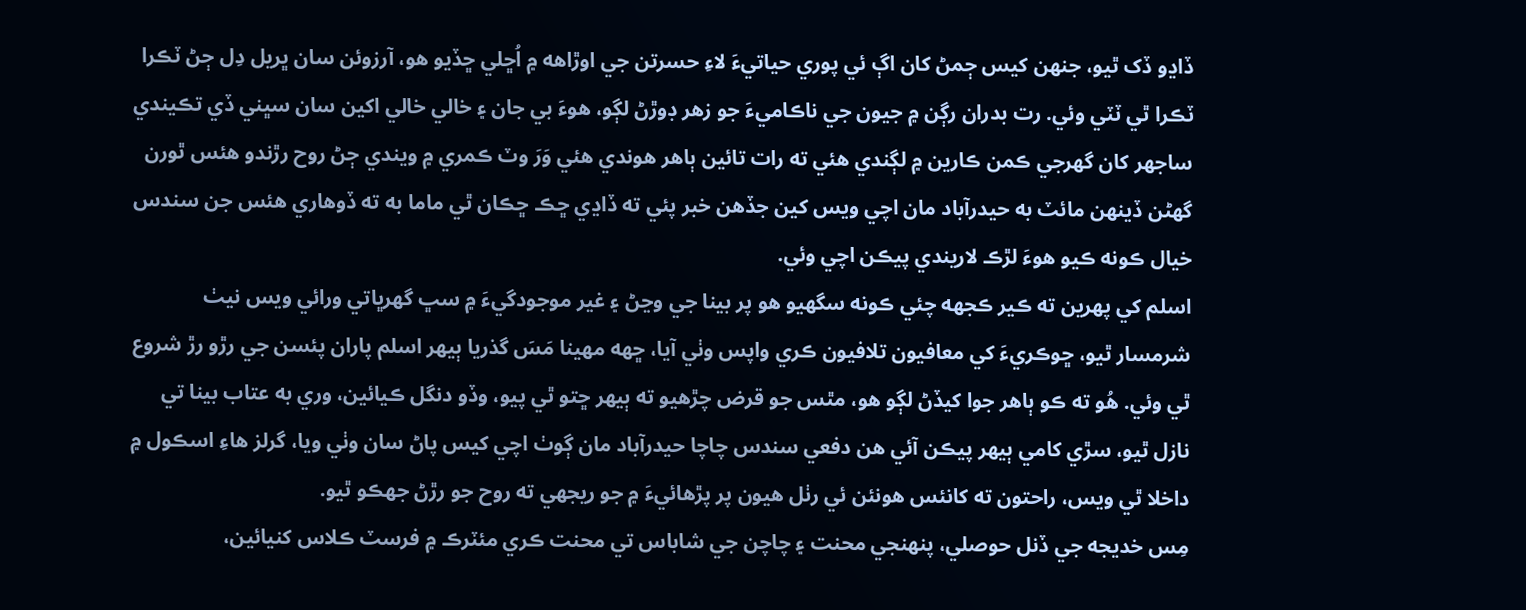ڏاڍو ڏک ٿيو، جنهن کيس ڄمڻ کان اڳ ئي پوري حياتيءَ لاءِ حسرتن جي اوڙاهه ۾ اُڇلي ڇڏيو هو، آرزوئن سان ڀريل دِل ڄڻ ٽڪرا ٽڪرا ٿي ٽٽي وئي. رت بدران رڳن ۾ جيون جي ناڪاميءَ جو زهر ڊوڙڻ لڳو، هوءَ بي جان ۽ خالي خالي اکين سان سڀني ڏي تڪيندي ساجهر کان گهرجي ڪمن ڪارين ۾ لڳندي هئي ته رات تائين ٻاهر هوندي هئي وَرَ وٽ ڪمري ۾ ويندي ڄڻ روح رڙندو هئس ٿورن گهڻن ڏينهن مائٽ به حيدرآباد مان اچي ويس کين جڏهن خبر پئي ته ڏاڍي ڇڪ ڇڪان ٿي ماما به ته ڏوهاري هئس جن سندس خيال ڪونه ڪيو هوءَ لڙڪ لاريندي پيڪن اچي وئي.
اسلم کي پهرين ته ڪير ڪجهه چئي ڪونه سگهيو هو پر بينا جي وڃڻ ۽ غير موجودگيءَ ۾ سڀ گهرڀاتي ورائي ويس نيٺ شرمسار ٿيو، ڇوڪريءَ کي معافيون تلافيون ڪري واپس وٺي آيا، ڇهه مهينا مَسَ گذريا ٻيهر اسلم پاران پئسن جي رڙو رڙ شروع ٿي وئي. هُو ته ڪو ٻاهر جوا کيڏڻ لڳو هو، مٿس جو قرض چڙهيو ته ٻيهر ڇتو ٿي پيو، وڏو دنگل ڪيائين، وري به عتاب بينا تي نازل ٿيو، سڙي کامي ٻيهر پيڪن آئي هن دفعي سندس چاچا حيدرآباد مان ڳوٺ اچي کيس پاڻ سان وٺي ويا، گرلز هاءِ اسڪول ۾ داخلا ٿي ويس، راحتون ته کانئس هونئن ئي رٺل هيون پر پڙهائيءَ ۾ جو ريجهي ته روح جو رڙڻ جهڪو ٿيو.
مِس خديجه جي ڏنل حوصلي، پنهنجي محنت ۽ چاچن جي شاباس تي محنت ڪري مئٽرڪ ۾ فرسٽ ڪلاس کنيائين،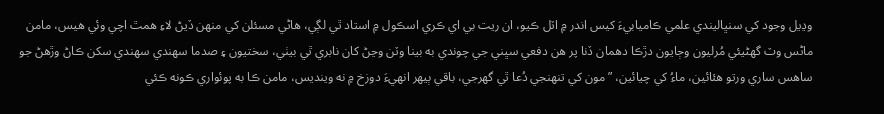وڍيل وجود کي سنڀاليندي علمي ڪاميابيءَ کيس اندر ۾ اٽل ڪيو، ان ريت بي اي ڪري اسڪول ۾ استاد ٿي لڳي، هاڻي مسئلن کي منهن ڏيڻ لاءِ همٿ اچي وئي هيس، مامن ماڻس وٽ گهڻيئي مُرليون وڄايون دڙڪا دهمان ڏنا پر هن دفعي سڀني جي چوندي به بينا وٽن وڃڻ کان نابري ٿي بيٺي، سختيون ۽ صدما سهندي سهندي سکن ڪاڻ وڙهڻ جو ساهس ساري ورتو هئائين، ماءُ کي چيائين، ”مون کي تنهنجي دُعا ٿي گهرجي، باقي ٻيهر انهيءَ دوزخ ۾ نه وينديس، مامن ڪا به پوئواري ڪونه ڪئي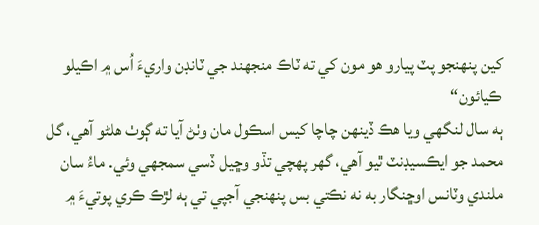کين پنهنجو پٽ پيارو هو مون کي ته ٽاڪ منجهند جي ٽانڊن واريءَ اُس ۾ اڪيلو ڪيائون“
ٻه سال لنگهي ويا هڪ ڏينهن چاچا کيس اسڪول مان وٺڻ آيا ته ڳوٺ هلڻو آهي، گل محمد جو ايڪسيڊنٽ ٿيو آهي، گهر پهچي تڏو وڇيل ڏسي سمجهي وئي. ماءُ سان ملندي وٽانس اوڇنگار به نه نڪتي بس پنهنجي آجپي تي ٻه لڙڪ ڪري پوتيءَ ۾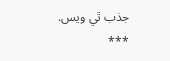جذب ٿي ويس.
***